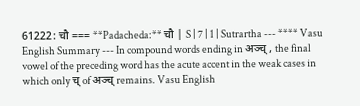61222: चौ === **Padacheda:** चौ | S | 7 | 1 | Sutrartha --- **** Vasu English Summary --- In compound words ending in अञ्च् , the final vowel of the preceding word has the acute accent in the weak cases in which only च् of अञ्च् remains. Vasu English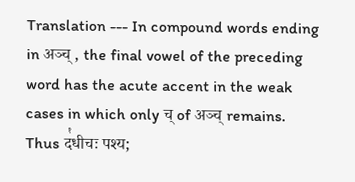Translation --- In compound words ending in अञ्च् , the final vowel of the preceding word has the acute accent in the weak cases in which only च् of अञ्च् remains. Thus द꣡धीचः पश्य;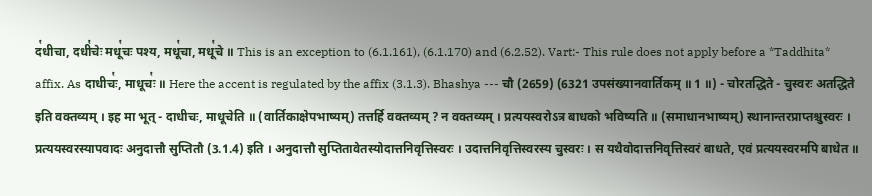द꣡धीचा, दधी꣡चेः मधू꣡चः पश्य, मधू꣡चा, मधू꣡चे ॥ This is an exception to (6.1.161), (6.1.170) and (6.2.52). Vart:- This rule does not apply before a *Taddhita* affix. As दाधीचः꣡, माधूचः꣡ ॥ Here the accent is regulated by the affix (3.1.3). Bhashya --- चौ (2659) (6321 उपसंख्यानवार्तिकम् ॥ 1 ॥) - चोरतद्धिते - चुस्वरः अतद्धिते इति वक्तव्यम् । इह मा भूत् - दाधीचः, माधूचेति ॥ (वार्तिकाक्षेपभाष्यम्) तत्तर्हि वक्तव्यम् ? न वक्तव्यम् । प्रत्ययस्वरोऽत्र बाधको भविष्यति ॥ (समाधानभाष्यम्) स्थानान्तरप्राप्तश्चुस्वरः । प्रत्ययस्वरस्यापवादः अनुदात्तौ सुप्तितौ (3.1.4) इति । अनुदात्तौ सुप्तितावेतस्योदात्तनिवृत्तिस्वरः । उदात्तनिवृत्तिस्वरस्य चुस्वरः । स यथैवोदात्तनिवृत्तिस्वरं बाधते, एवं प्रत्ययस्वरमपि बाधेत ॥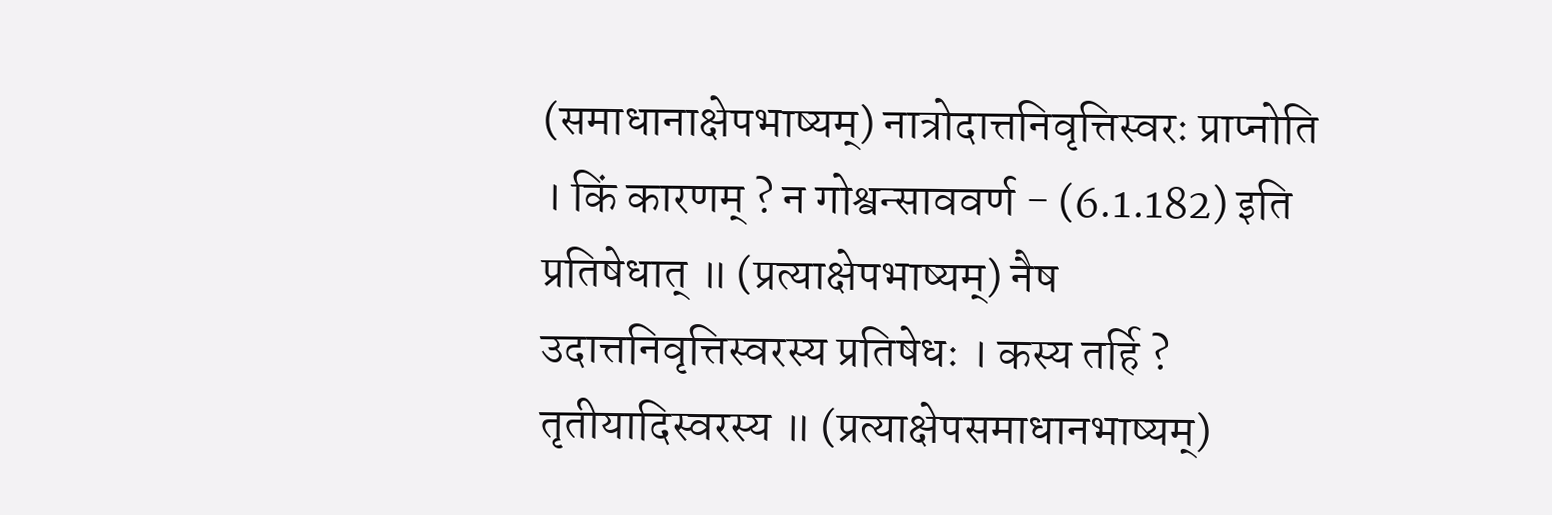(समाधानाक्षेपभाष्यम्) नात्रोदात्तनिवृत्तिस्वरः प्राप्नोति । किं कारणम् ? न गोश्वन्साववर्ण - (6.1.182) इति प्रतिषेधात् ॥ (प्रत्याक्षेपभाष्यम्) नैष उदात्तनिवृत्तिस्वरस्य प्रतिषेधः । कस्य तर्हि ? तृतीयादिस्वरस्य ॥ (प्रत्याक्षेपसमाधानभाष्यम्)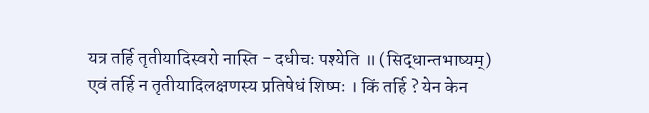यत्र तर्हि तृतीयादिस्वरो नास्ति - दधीचः पश्येति ॥ (सिद्धान्तभाष्यम्) एवं तर्हि न तृतीयादिलक्षणस्य प्रतिषेधं शिष्मः । किं तर्हि ? येन केन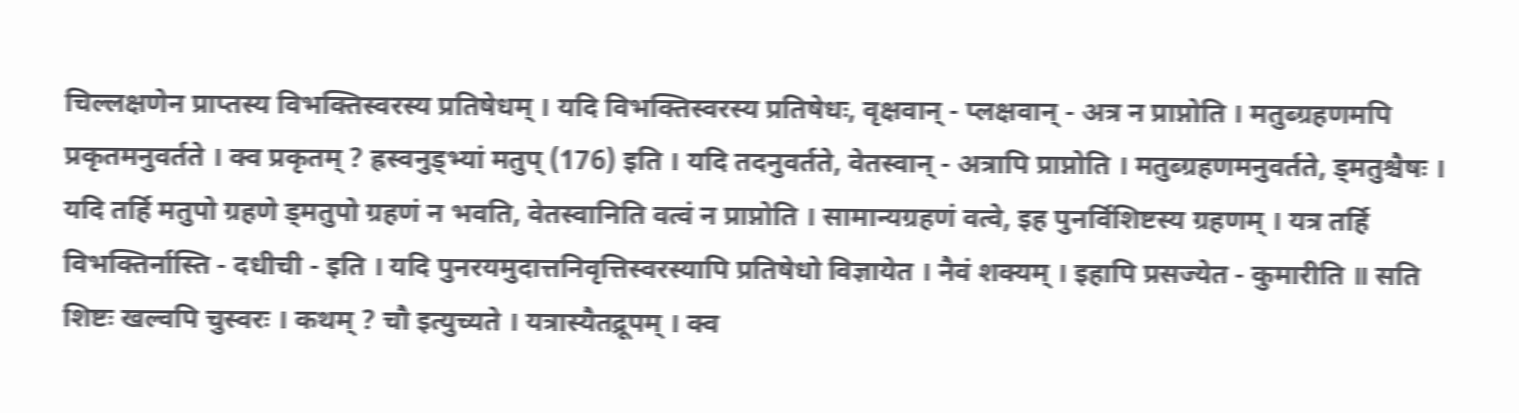चिल्लक्षणेन प्राप्तस्य विभक्तिस्वरस्य प्रतिषेधम् । यदि विभक्तिस्वरस्य प्रतिषेधः, वृक्षवान् - प्लक्षवान् - अत्र न प्राप्नोति । मतुब्ग्रहणमपि प्रकृतमनुवर्तते । क्व प्रकृतम् ? ह्रस्वनुड्भ्यां मतुप् (176) इति । यदि तदनुवर्तते, वेतस्वान् - अत्रापि प्राप्नोति । मतुब्ग्रहणमनुवर्तते, ड्मतुश्चैषः । यदि तर्हि मतुपो ग्रहणे ड्मतुपो ग्रहणं न भवति, वेतस्वानिति वत्वं न प्राप्नोति । सामान्यग्रहणं वत्वे, इह पुनर्विशिष्टस्य ग्रहणम् । यत्र तर्हि विभक्तिर्नास्ति - दधीची - इति । यदि पुनरयमुदात्तनिवृत्तिस्वरस्यापि प्रतिषेधो विज्ञायेत । नैवं शक्यम् । इहापि प्रसज्येत - कुमारीति ॥ सति शिष्टः खल्वपि चुस्वरः । कथम् ? चौ इत्युच्यते । यत्रास्यैतद्रूपम् । क्व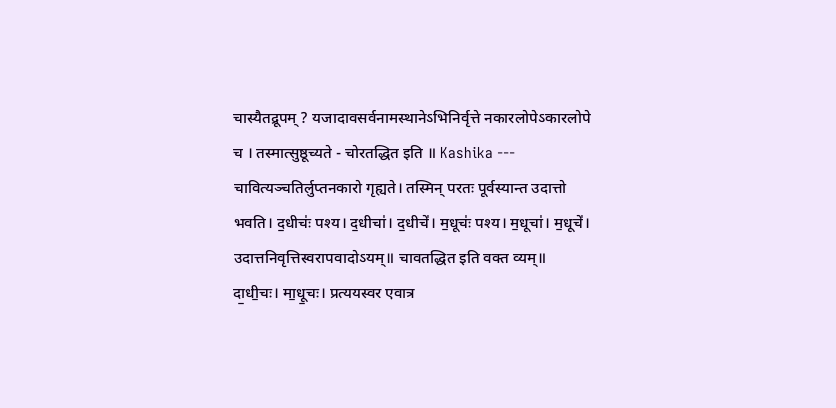चास्यैतद्रूपम् ? यजादावसर्वनामस्थानेऽभिनिर्वृत्ते नकारलोपेऽकारलोपे च । तस्मात्सुष्ठूच्यते - चोरतद्धित इति ॥ Kashika --- चावित्यञ्चतिर्लुप्तनकारो गृह्यते। तस्मिन् परतः पूर्वस्यान्त उदात्तो भवति। द॒धीचः॑ पश्य। द॒धीचा॑। द॒धीचे॑। म॒धूचः॑ पश्य। म॒धूचा॑। म॒धूचे॑। उदात्तनिवृत्तिस्वरापवादोऽयम्॥ चावतद्धित इति वक्त व्यम्॥ दा॒धी॒चः। मा॒धू॒चः। प्रत्ययस्वर एवात्र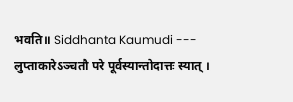भवति॥ Siddhanta Kaumudi --- लुप्ताकारेऽञ्चतौ परे पूर्वस्यान्तोदात्तः स्यात् ।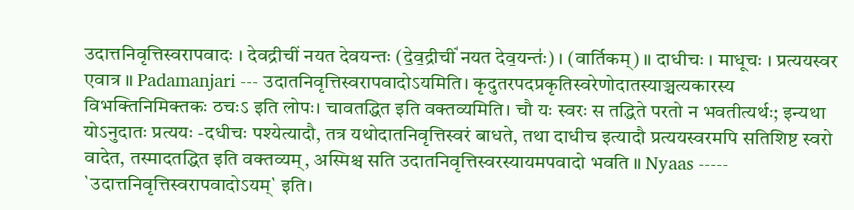उदात्तनिवृत्तिस्वरापवादः । देवद्रीचीं नयत देवयन्तः (दे॒व॒द्रीचीं॑ नयत देव॒यन्तः॑) । (वार्तिकम्) ॥ दाधीचः । माधूचः । प्रत्ययस्वर एवात्र ॥ Padamanjari --- उदातनिवृत्तिस्वरापवादोऽयमिति। कृदुतरपदप्रकृतिस्वरेणोदातस्याञ्चत्यकारस्य विभक्तिनिमिक्तकः ठचःऽ इति लोपः। चावतद्धित इति वक्तव्यमिति। चौ यः स्वरः स तद्धिते परतो न भवतीत्यर्थः; इन्यथा योऽनुदातः प्रत्ययः -दधीचः पश्येत्यादौ, तत्र यथोदातनिवृत्तिस्वरं बाधते, तथा दाधीच इत्यादौ प्रत्ययस्वरमपि सतिशिष्ट स्वरो वादेत, तस्मादतद्धित इति वक्तव्यम्, अस्मिश्च सति उदातनिवृत्तिस्वरस्यायमपवादो भवति ॥ Nyaas ----- `उदात्तनिवृत्तिस्वरापवादोऽयम्` इति।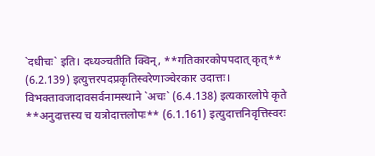`दधीचः` इति। दध्यञ्चतीति क्विन्, **गतिकारकोपपदात् कृत्** (6.2.139) इत्युत्तरपदप्रकृतिस्वरेणाञ्चेरकार उदात्तः। विभक्तावजादावसर्वनामस्थाने `अचः` (6.4.138) इत्यकारलोपे कृते **अनुदात्तस्य च यत्रोदात्तलोपः** (6.1.161) इत्युदात्तनिवृत्तिस्वरः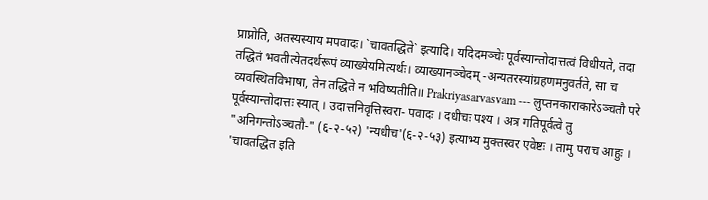प्राप्नोति, अतस्यस्याय मपवादः। `चावतद्धिते` इत्यादि। यदिदमञ्चेः पूर्वस्यान्तोदात्तत्वं विधीयते, तदा तद्धितं भवतीत्येतदर्थरूपं व्याख्येयमित्यर्थः। व्याख्यानञ्चेदम् -अन्यतरस्यांग्रहणमनुवर्तते, सा च व्यवस्थितविभाषा, तेन तद्धिते न भविष्यतीति॥ Prakriyasarvasvam --- लुप्तनकाराकारेऽञ्चतौ परे पूर्वस्यान्तोदात्तः स्यात् । उदात्तनिवृत्तिस्वरा- पवादः । दधीचः पश्य । अत्र गतिपूर्वत्वे तु "अनिगन्तोऽञ्चतौ-" (६-२-५२) 'न्यधीच'(६-२-५३) इत्याभ्य मुक्तस्वर एवेष्टः । तामु पराच आहुः । 'चावतद्धित इति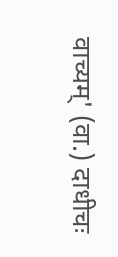वाच्यम्' (वा.) दाधीचः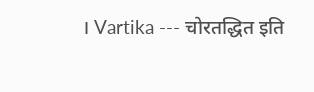। Vartika --- चोरतद्धित इति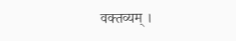वक्तव्यम् ।